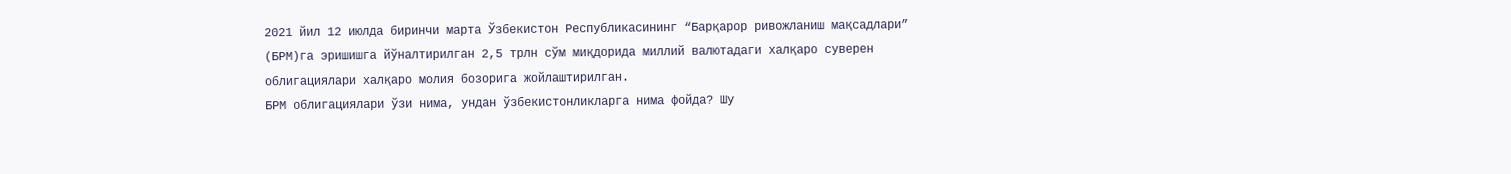2021 йил 12 июлда биринчи марта Ўзбекистон Республикасининг “Барқарор ривожланиш мақсадлари” (БРМ)га эришишга йўналтирилган 2,5 трлн сўм миқдорида миллий валютадаги халқаро суверен облигациялари халқаро молия бозорига жойлаштирилган.
БРМ облигациялари ўзи нима, ундан ўзбекистонликларга нима фойда? Шу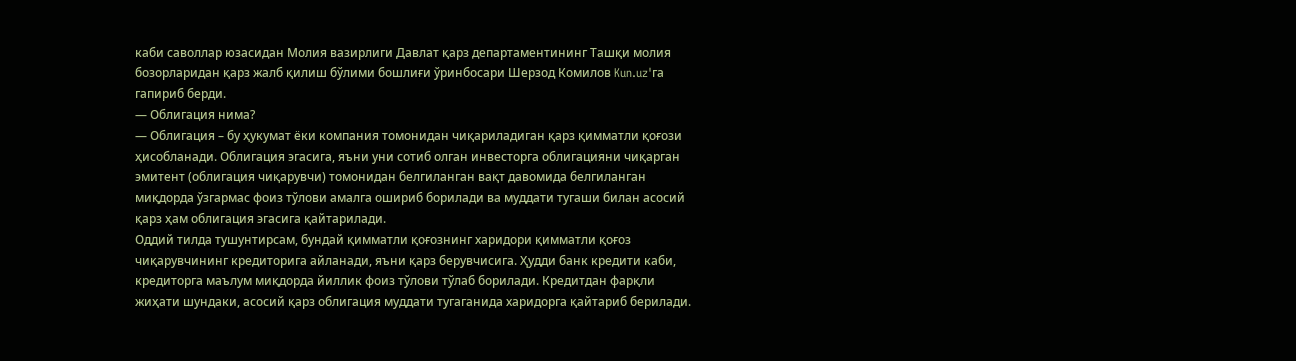каби саволлар юзасидан Молия вазирлиги Давлат қарз департаментининг Ташқи молия бозорларидан қарз жалб қилиш бўлими бошлиғи ўринбосари Шерзод Комилов Kun.uz'га гапириб берди.
— Облигация нима?
— Облигация – бу ҳукумат ёки компания томонидан чиқариладиган қарз қимматли қоғози ҳисобланади. Облигация эгасига, яъни уни сотиб олган инвесторга облигацияни чиқарган эмитент (облигация чиқарувчи) томонидан белгиланган вақт давомида белгиланган миқдорда ўзгармас фоиз тўлови амалга ошириб борилади ва муддати тугаши билан асосий қарз ҳам облигация эгасига қайтарилади.
Оддий тилда тушунтирсам, бундай қимматли қоғознинг харидори қимматли қоғоз чиқарувчининг кредиторига айланади, яъни қарз берувчисига. Ҳудди банк кредити каби, кредиторга маълум миқдорда йиллик фоиз тўлови тўлаб борилади. Кредитдан фарқли жиҳати шундаки, асосий қарз облигация муддати тугаганида харидорга қайтариб берилади.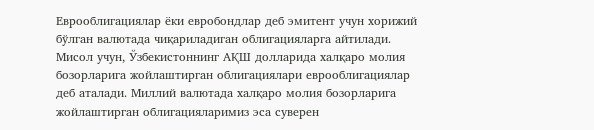Еврооблигациялар ёки евробондлар деб эмитент учун хорижий бўлган валютада чиқариладиган облигацияларга айтилади. Мисол учун, Ўзбекистоннинг АҚШ долларида халқаро молия бозорларига жойлаштирган облигациялари еврооблигациялар деб аталади. Миллий валютада халқаро молия бозорларига жойлаштирган облигацияларимиз эса суверен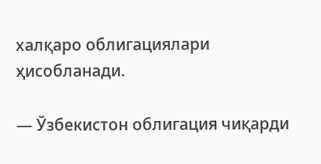халқаро облигациялари ҳисобланади.

— Ўзбекистон облигация чиқарди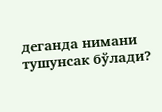деганда нимани тушунсак бўлади?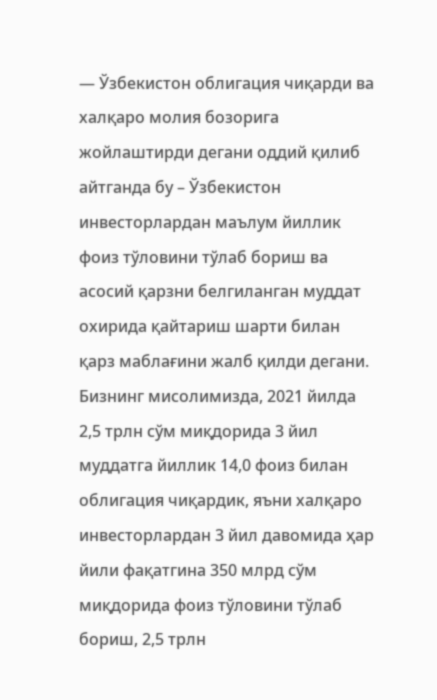— Ўзбекистон облигация чиқарди ва халқаро молия бозорига жойлаштирди дегани оддий қилиб айтганда бу – Ўзбекистон инвесторлардан маълум йиллик фоиз тўловини тўлаб бориш ва асосий қарзни белгиланган муддат охирида қайтариш шарти билан қарз маблағини жалб қилди дегани.
Бизнинг мисолимизда, 2021 йилда 2,5 трлн сўм миқдорида 3 йил муддатга йиллик 14,0 фоиз билан облигация чиқардик, яъни халқаро инвесторлардан 3 йил давомида ҳар йили фақатгина 350 млрд сўм миқдорида фоиз тўловини тўлаб бориш, 2,5 трлн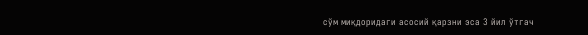сўм миқдоридаги асосий қарзни эса 3 йил ўтгач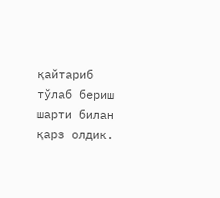қайтариб тўлаб бериш шарти билан қарз олдик.